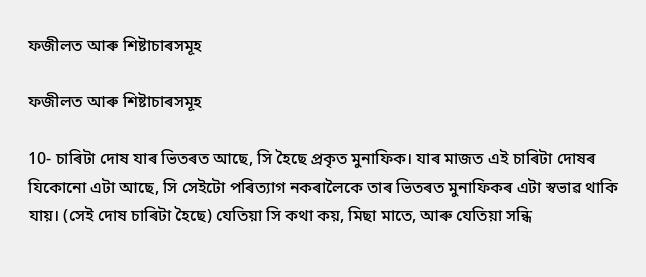ফজীলত আৰু শিষ্টাচাৰসমূহ

ফজীলত আৰু শিষ্টাচাৰসমূহ

10- চাৰিটা দোষ যাৰ ভিতৰত আছে, সি হৈছে প্ৰকৃত মুনাফিক। যাৰ মাজত এই চাৰিটা দোষৰ যিকোনো এটা আছে, সি সেইটো পৰিত্যাগ নকৰালৈকে তাৰ ভিতৰত মুনাফিকৰ এটা স্বভাৱ থাকি যায়। (সেই দোষ চাৰিটা হৈছে) যেতিয়া সি কথা কয়, মিছা মাতে, আৰু যেতিয়া সন্ধি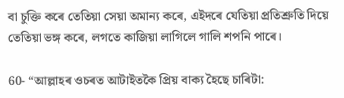বা চুক্তি কৰে তেতিয়া সেয়া অমান্য কৰে, এইদৰে যেতিয়া প্ৰতিশ্ৰুতি দিয়ে তেতিয়া ভঙ্গ কৰে, লগতে কাজিয়া লাগিলে গালি শপনি পাৰে।

60- “আল্লাহৰ ওচৰত আটাইতকৈ প্রিয় বাক্য হৈছে চাৰিটা: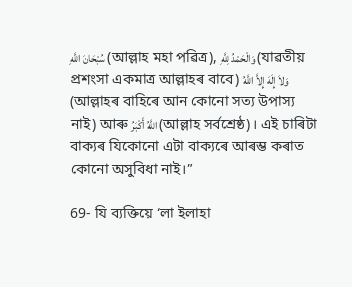سُبْحَانَ اللَّهِ (আল্লাহ মহা পৱিত্র), وَالْحَمْدُ لِلَّهِ (যাৱতীয় প্ৰশংসা একমাত্ৰ আল্লাহৰ বাবে) وَلاَ إِلَهَ إِلاَّ اللَّهُ (আল্লাহৰ বাহিৰে আন কোনো সত্য উপাস্য নাই) আৰু اللَّهُ أَكْبَرُ (আল্লাহ সৰ্বশ্রেষ্ঠ)। এই চাৰিটা বাক্যৰ যিকোনো এটা বাক্যৰে আৰম্ভ কৰাত কোনো অসুবিধা নাই।”

69- যি ব্যক্তিয়ে ‘লা ইলাহা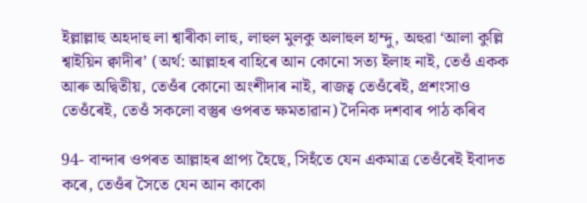ইল্লাল্লাহু অহদাহু লা শ্বাৰীকা লাহু, লাহুল মুলকু অলাহুল হাম্দু, অহুৱা ‘আলা কুল্লি শ্বাইয়িন ক্বাদীৰ’ (অর্থ: আল্লাহৰ বাহিৰে আন কোনো সত্য ইলাহ নাই, তেওঁ একক আৰু অদ্বিতীয়, তেওঁৰ কোনো অংশীদাৰ নাই, ৰাজত্ব তেওঁৰেই, প্রশংসাও তেওঁৰেই, তেওঁ সকলো বস্তুৰ ওপৰত ক্ষমতাৱান) দৈনিক দশবাৰ পাঠ কৰিব

94- বান্দাৰ ওপৰত আল্লাহৰ প্ৰাপ্য হৈছে, সিহঁতে যেন একমাত্ৰ তেওঁৰেই ইবাদত কৰে, তেওঁৰ সৈতে যেন আন কাকো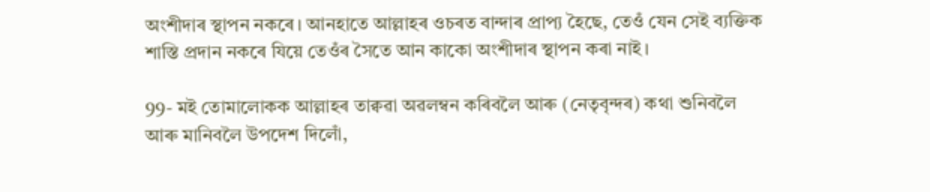অংশীদাৰ স্থাপন নকৰে। আনহাতে আল্লাহৰ ওচৰত বান্দাৰ প্ৰাপ্য হৈছে, তেওঁ যেন সেই ব্যক্তিক শাস্তি প্ৰদান নকৰে যিয়ে তেওঁৰ সৈতে আন কাকো অংশীদাৰ স্থাপন কৰা নাই।

99- মই তোমালোকক আল্লাহৰ তাক্বৱা অৱলম্বন কৰিবলৈ আৰু (নেতৃবৃন্দৰ) কথা শুনিবলৈ আৰু মানিবলৈ উপদেশ দিলোঁ,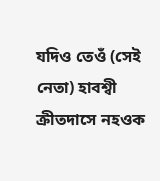যদিও তেওঁ (সেই নেতা) হাবশ্বী ক্ৰীতদাসে নহওক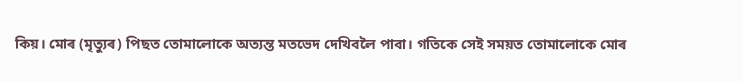কিয়। মোৰ (মৃত্যুৰ) পিছত তোমালোকে অত্যন্ত মতভেদ দেখিবলৈ পাবা। গতিকে সেই সময়ত তোমালোকে মোৰ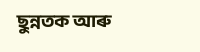ছুন্নতক আৰু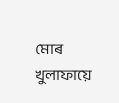মোৰ খুলাফায়ে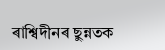ৰাশ্বিদীনৰ ছুন্নতক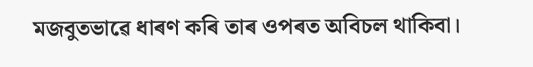মজবুতভাৱে ধাৰণ কৰি তাৰ ওপৰত অবিচল থাকিবা।